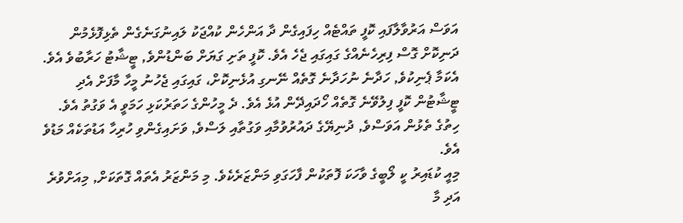އަވަސް އަރުވާލާފައި ކޮފީ ތައްޓެއް ހިފައިގެން ދާ އަންހެން ކުއްޖަކު ލައިނުގަނެގެން ތެޅިފޮޅެމުން ދަނިކޮށް ގޮސް ފިރިހެނެއްގެ ގައިގައި ޖެހެ އެވެ. ކޮފީ ތަށި ގަޔަށް ބަންޑުންވެ, ޓީޝާޓު ހަރާބުވެ އެވެ. އެކަމާ ޕެނިކުވެ, ހަދާނެ ނުހަދާނެ ގޮތެއް ނޭނގި އުޅެނިކޮށް، ގައިގައި ޖެހުނު މީހާ މާފަށް އެދި ޓީޝާޓުން ކޮފީ ފިލުވޭނެ ގޮތެއް ހޯދައިދޭން އުޅެ އެވެ. ދެ މީހުންގެ ހަތަރުކަޅި ހަމަވީ އެ ވަގުތު އެވެ. ހިތުގެ ތެޅުން އަވަސްވެ, ދުނިޔޭގެ ދައުރުވުމާއި ވަގުތާއި ލަސްވެ, ވަށައިގެންވި ހުރިހާ އަޑުތަކެއް މަޑުވެ އެވެ.
މިއީ ކުޑައިރު ކީ ލޯބީގެ ވާހަކަ ފޮތަކުން ފާހަގަވި މަންޒަރެކެވެ. މި މަންޒަރު އެތައް ގޮތަކަށް, މިއަށްވުރެ އަދި މާ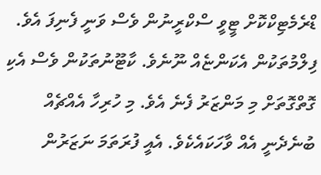ޑްރެމެޓިކްކޮށް ޓީވީ ސްކްރީނުން ވެސް ވަނީ ފެނިފަ އެވެ. ފިލްމުތަކުން އެކަންޏެއް ނޫނެވެ. ކާޓޫނުތަކުން ވެސް އެކި ގޮތްގޮތަށް މި މަންޒަރު ފެނެ އެވެ. މި ހުރިހާ އެއްޗެއް ބުނެދެނީ އެއް ވާހަކައެކެވެ. އެއީ ފުރަތަމަ ނަޒަރުން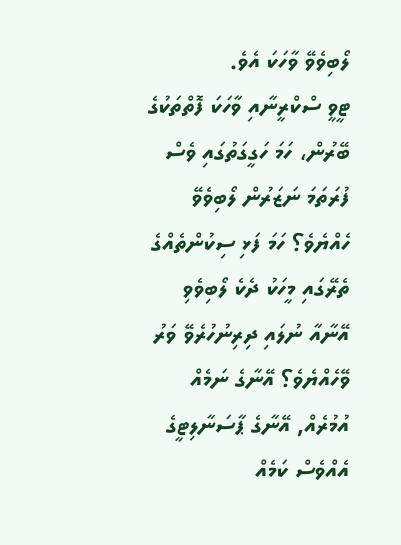ލޯބިވެވޭ ވާހަކަ އެވެ.
ޓީވީ ސްކްރީނާއި ވާހަކަ ފޮތްތަކުގެ ބޭރުން، ހަމަ ހަގީގަތުގައި ވެސް ފުރަތަމަ ނަޒަރުން ލޯބިވެވޭ ހެއްޔެވެ؟ ހަމަ ފަޅި ސިކުންތެއްގެ ތެރޭގައި މީހަކު ދެކެ ލޯބިވެވި އޭނާއާ ނުލައި ދިރިނުހުރެވޭ ވަރު ވޭހެއްޔެވެ؟ އޭނާގެ ނަމެއް އުމުރެއް, އޭނާގެ ޕާސަނާލިޓީގެ އެއްވެސް ކަމެއް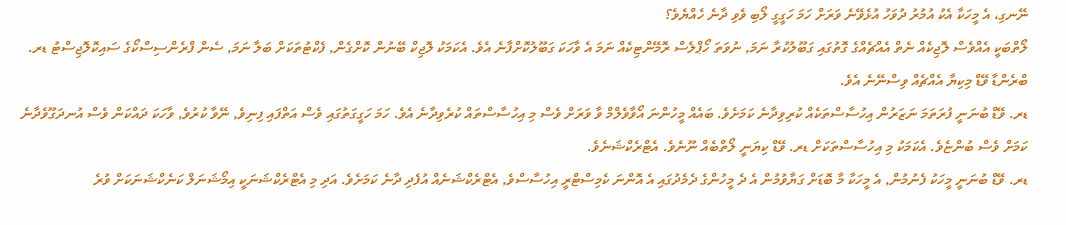ނޭނގި، އެ މީހަކާ އެކު އުމުރު ދުވަހު އުޅެވޭނެ ވަރަށް ހަމަ ހަގީގީ ލޯބި ވެވި ދާނެ ހެއްޔެވެ؟
ލޯތްބަކީ އެއްވެސް ލޮޖިކެއް ނެތް އެއްޗެއްގެ ގޮތުގައި ގަބޫލުކުރާ ނަމަ, ނުވަތަ ހޯޕްލެސް ރޮމޭންޓިކެއް ނަމަ އެ ވާހަކަ ގަބޫލުކޮށްފާނެ އެވެ. އެކަމަކު ލޮޖިކް ބޭނުން ކޮށްގެން, ފެކްޓުތަކަށް ބަލާ ނަމަ, ސެން ފްރެންސިސްކޯގެ ސައިކޮލޮޖިސްޓު ޑރ. ބްރެންޑާ ވޭޑް މިކިޔާ އެއްޗެއް ވިސްނޭނެ އެވެ.
ޑރ. ވޭޑް ބުނަނީ ފުރަތަމަ ނަޒަރުން އިހުސާސްތަކެއް ކުރިވިދާނެ ކަމަށެވެ. ބައެއް މީހުންނަ އޯވާވެލްމް ވާ ވަރަށް ވެސް މި އިހުސާސްތައް ކުރެވިދާނެ އެވެ. ހަމަ ހަގީގަތުގައި ވެސް އަތްފައި ފިނިވެ, ނޭވާ ކުރުވެ, ވާހަކަ ދައްކަން ވެސް އުނދަގޫވެދާނެ ކަމަށް ވެސް ބުންޏެވެ. އެކަމަކު މި އިހުސާސްތަކަށް ޑރ. ވޭޑް ކިޔަނީ ލޯތްބެއް ނޫނެވެ. އެޓްރެކްޝަނެވެ.
ޑރ. ވޭޑް ބުނަނީ މީހަކު ފެނުމުން, އެ މީހަކާ މާ ބޮޑަށް ގަޔާވުމުން އެ ދެ މީހުންގެ ދެމެދުގައި އެ އޮންނަ ކެމިސްޓްރީ އިހުސާސްވެ, އެޓްރެކްޝަނެއް އުފެދި ދާނެ ކަމަށެވެ. އަދި މި އެޓްރެކްޝަނަކީ އިމޯޝަނަލް ކަނެކްޝަނަކަށް ވުރެ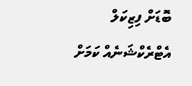ބޮޑަށް ފިޒިކަލް އެޓްރެކްޝަނެއް ކަމަށް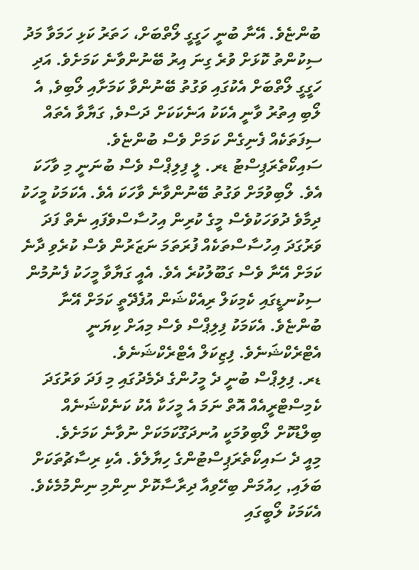ބުންޏެވެ. އޭނާ ބުނީ ހަގީގީ ލޯތްބަށް، ހަތަރު ކަޅި ހަމަވާ މަދު ސިކުންތު ކޮޅަށް ވުރެ ގިނަ އިރު ބޭނުންވާނެ ކަމަށެވެ. އަދި ހަގީގީ ލޯތްބަށް އެކުގައި ވަގުތު ބޭނުންވާ ކަމަށާއި ލޯބިވެ, އެ ލޯބި އިތުރު ވާނީ އެކަކު އަނެކަކަށް ދަސްވެ, ގަޔާވާ އެތައް ސިފަތަކެއް ފެނިގެން ކަމަށް ވެސް ބުންޏެވެ.
ސައިކޯތެރަޕިސްޓު ޑރ. ލީ ފިލިޕްސް ވެސް ބުނަނީ މި ވާހަކަ އެވެ. ލޯބިވުމަށް ވަގުތު ބޭނުންވާނެ ވާހަކަ އެވެ. އެކަމަކު މީހަކު ދިމާވެ ދުވަހަކުވެސް މީގެ ކުރިން އިހުސާސްވެފައި ނެތް ފަދަ ވަރުގަދަ އިހުސާސްތަކެއް ފުރަތަމަ ނަޒަރުން ވެސް ކުރެވި ދާނެ ކަމަށް އޭނާ ވެސް ގަބޫލުކުރެ އެވެ. އެއީ ގަޔާވާ މީހަކު ފެނުމުން ސިކުނޑީގައި ކެމިކަލް ރިއެކްޝަން އުފެދޭތީ ކަމަށް އޭނާ ބުންޏެވެ. އެކަމަކު ފިލިޕްސް ވެސް މިއަށް ކިޔަނީ އެޓްރެކްޝަނެވެ. ފިޒިކަލް އެޓްރެކްޝަނެވެ.
ޑރ. ފިލިޕްސް ބުނީ ދެ މީހުންގެ ދެމެދުގައި މި ފަދަ ވަރުގަދަ ކެމިސްޓްރީއެއް އޮތް ނަމަ އެ މީހަކާ އެކު ކަނެކްޝަނެއް ބިލްޑުކޮށް ލޯބިވުމަކީ އުނދަގޫކަމަކަށް ނުވާނެ ކަމަށެވެ.
މިއީ ދެ ސައިކޯތެރަޕިސްޓުންގެ ހިޔާލެވެ. އެކި ރިސާޗުތަކަށް ބަލައި, ހިއުމަން ބިހޭވިއާ ދިރާސާކޮށް ނިންމި ނިންމުމެކެވެ. އެކަމަކު ލޯބީގައި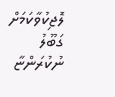ލޮޖިކުވާކަމަށް ގަބޫލު ނުކުރަންޏާ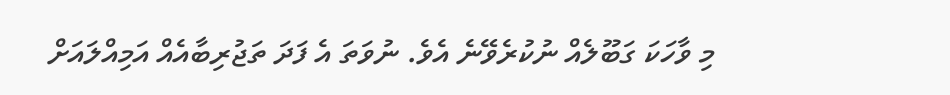މި ވާހަކަ ގަބޫލެއް ނުކުރެވޭނެ އެވެ. ނުވަތަ އެ ފަދަ ތަޖުރިބާއެއް އަމިއްލައަށް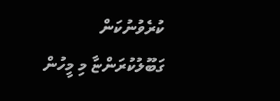ކުރެވުނުކަން ގަބޫލުކުރަންޏާ މި މީހުން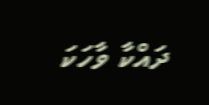ދައްކާ ވާހަކަ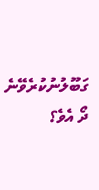ގަބޫލުނުކުރެވޭނެ ދޯ އެވެ؟